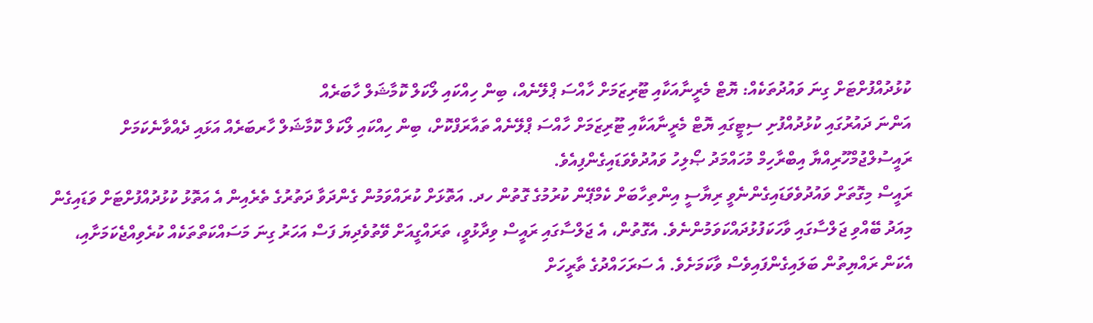ކުޅުދުއްފުށްޓަށް ގިނަ ވައުދުތަކެއް: ޔޮޓް މެރީނާއަކާއި ޓޫރިޒަމަށް ހާއްސަ ޕްލޭނެއް، ބިން ހިއްކައި ލޯކަލް ކޮމާޝަލް ހާބަރެއް
އަންނަ ދައުރުގައި ކުޅުދުއްފުށި ސިޓީގައި ޔޮޓް މެރީނާއަކާއި ޓޫރިޒަމަށް ހާއްސަ ޕްލޭނެއް ތައާރަފްކޮށް، ބިން ހިއްކައި ލޯކަލް ކޮމާޝަލް ހާރބަރެއް އަޅައި ދެއްވާނެކަމަށް ރައީސުލްޖުމްހޫރިއްޔާ އިބްރާހިމް މުހައްމަދު ޞޯލިހު ވައުދުވެވަޑައިގެންފިއެވެ.
ރައީސް މިގޮތަށް ވައުދުވެވަޑައިގެންނެވީ ރިޔާސީ އިންތިހާބަށް ކެމްޕޭން ކުރުމުގެ ގޮތުން ހދ. އަތޮޅަށް ކުރައްވަމުން ގެންދަވާ ދަތުރުގެ ތެރެއިން އެ އަތޮޅު ކުޅުދުއްފުށްޓަށް ވަޑައިގެން މިއަދު ބޭއްވި ޖަލްސާގައި ވާހަކަފުޅުދައްކަވަމުންނެވެ. އެގޮތުން، އެ ޖަލްސާގައި ރައީސް ވިދާޅުވީ، ތަރައްގީއަށް ވޭތުވެދިޔަ ފަސް އަހަރު ގިނަ މަސައްކަތްތަކެއް ކުރެވިއްޖެކަމަށާއި، އެކަން ރައްޔިތުން ބަލައިގެންފައިވެސް ވާކަމަށެވެ. އެ ސަރަހައްދުގެ ތާރީހަށް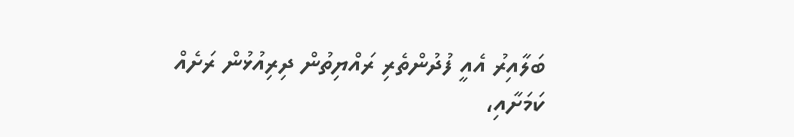ބަލާއިރު އެއީ ފުދުންތެރި ރައްޔިތުން ދިރިއުޅުން ރަށެއް ކަމަށާއި،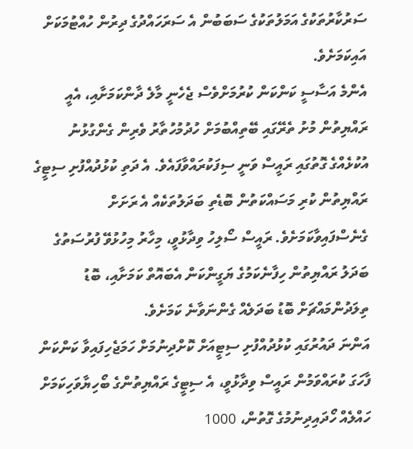ސަރުކާރުތަކުގެ އަމަލުތަކުގެ ސަބަބުން އެ ސަރަހައްދުގެ ދިރުން ހުއްޓުމަކަށް އައިކަމަށެވެ.
އެންމެ އަސާސީ ކަންކަން ކުރުމަށްވެސް ޖެހެނީ މާލެ ދާންކަމަށާއި، އެއީ ރައްޔިތުން މުށު ތެރޭގައި ބޭތިއްބުމަށް ހުދުމުހުތާރު ވެރިން ގެންގުޅުނު އުކުޅެއްގެ ގޮތުގައި ރައީސް ވަނީ ސިފަކުރައްވާފައެވެ. އެ ދަތި ކުޅުދުއްފުށި ސިޓީގެ ރައްޔިތުން ކުރި މަސައްކަތުން ބޮޑެތި ބަދަލުތަކެއް އެ ރަށަށް ގެނެސްފައިވާކަމަށެވެ. ރައީސް ސޯލިހު ވިދާޅުވީ، މިހާރު މިހުޅުވޭ ފުރުސަތުގެ ބަދަލު ރައްޔިތުން ހިފާނެކަމުގެ ޔަގީންކަން އެބައޮތް ކަމަށާއި، ބޮޑު ތިލަދުންމައްޗަށް ބޮޑު ބަދަލެއް ގެންނަވާނެ ކަމަށެވެ.
އަންނަ ދައުރުގައި ކުޅުދުއްފުށި ސިޓީއަށް ކޮށްދިނުމަށް ހަމަޖެހިފައިވާ ކަންކަން ފާހަގަ ކުރައްވަމުން ރައީސް ވިދާޅުވީ، އެ ސިޓީގެ ރައްޔިތުންގެ ބޯހިޔާވަހިކަމަށް ހައްލެއް ހޯދައިދިނުމުގެ ގޮތުން، 1000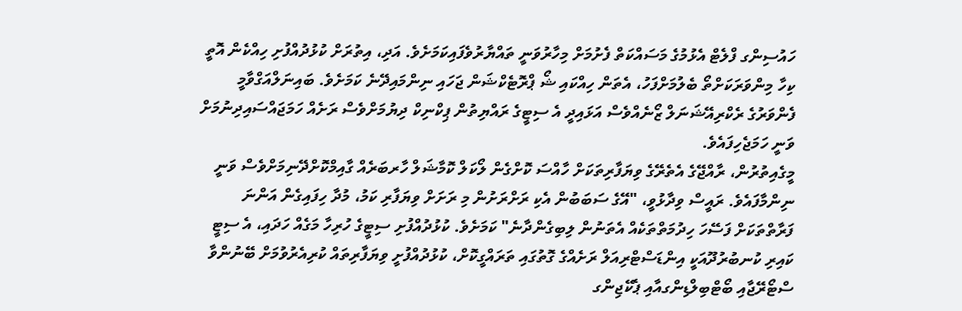ހައުސިންގ ފްލެޓް އެޅުމުގެ މަސައްކަތް ފެށުމަށް މިހާރުވަނީ ތައްޔާރުވެފައިކަމަށެވެ. އަދި، އިތުރަށް ކުޅުދުއްފުށި ހިއްކެން އޮތީ ކިހާ މިންވަރަކަށްތޯ ބެލުމަށްފަހު، އެތަން ހިއްކައި ޝޯ ޕްރޮޓެކްޝަން ޖަހައި ނިންމައިދޭނެ ކަމަށެވެ. ބައިނަލްއަގްވާމީ ފެންވަރުގެ ރެކްރިއޭޝަނަލް ޒޯނެއްވެސް އަޅައިދީ އެ ސިޓީގެ ރައްޔިތުން ޕިކްނިކް ދިޔުމަށްވެސް ރަށެއް ހަމަޖައްސައިދިނުމަށް ވަނީ ހަމަޖެހިފައެވެ.
މީގެއިތުރުން، ރާއްޖޭގެ އެތެރޭގެ ވިޔަފާރިތަކަށް ހާއްސަ ކޮށްގެން ލޯކަލް ކޮމާޝަލް ހާރބަރެއް ގާއިމްކޮށްދޭނިމަށްވެސް ވަނީ ނިންމާފައެވެ. ރައީސް ވިދާޅުވީ، "އޭގެ ސަބަބުން އެކި ރަށްރަށުން މި ރަށަށް ވިޔަފާރި ކަމު، މުދާ ހިފައިގެން އަންނަ ފަރާތްތަކަށް ފަސޭހަ ހިދުމަތްތަކެއް އެތަނުން ލިބިގެންދާނެ" ކަމަށެވެ. ކުޅުދުއްފުށި ސިޓީގެ ހުރިހާ މަގެއް ހަދައި، އެ ސިޓީ ކައިރި ކުނބުރުދޫއަކީ އިންޑަސްޓްރިއަލް ރަށެއްގެ ގޮތުގައި ތަރައްގީކޮށް، ކުޅުދުއްފުށީ ވިޔަފާރިތައް ކުރިއެރުވުމަށް ބޭނުންވާ ސްޓޯރޭޖާއި ބޯޓްބިލްޑިންގއާއި ޕެކޭޖިންގ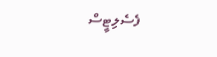ފެސެލިޓީސް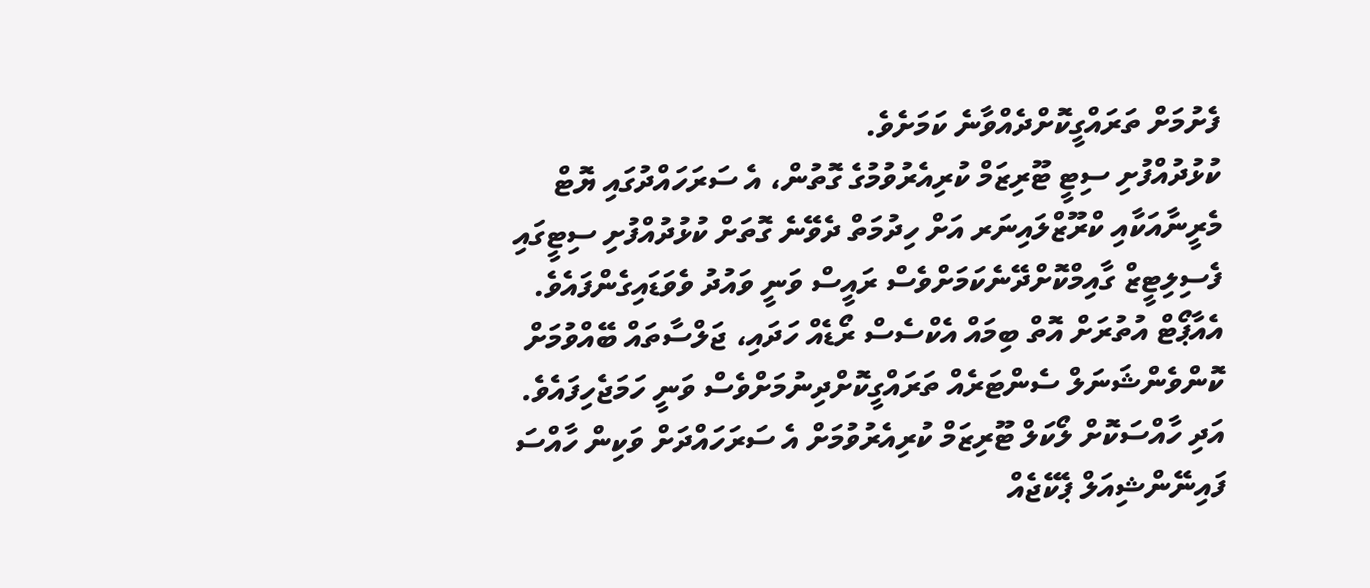ފެށުމަށް ތަރައްގީކޮށްދެއްވާނެ ކަމަށެވެ.
ކުޅުދުއްފުށި ސިޓީ ޓޫރިޒަމް ކުރިއެރުވުމުގެ ގޮތުން، އެ ސަރަހައްދުގައި ޔޮޓް މެރީނާއަކާއި ކްރޫޒްލައިނަރ އަށް ހިދުމަތް ދެވޭނެ ގޮތަށް ކުޅުދުއްފުށި ސިޓީގައި ފެސިލިޓީޒް ގާއިމްކޮށްދޭނެކަމަށްވެސް ރައީސް ވަނީ ވައުދު ވެވަޑައިގެންފައެވެ. އެއާޕޯޓް އުތުރަށް އޮތް ބިމައް އެކްސެސް ރޯޑެއް ހަދައި، ޖަލްސާތައް ބޭއްވުމަށް ކޮންވެންޝަނަލް ސެންޓަރެއް ތަރައްގީކޮށްދިނުމަށްވެސް ވަނީ ހަމަޖެހިފައެވެ. އަދި ހާއްސަކޮށް ލޯކަލް ޓޫރިޒަމް ކުރިއެރުވުމަށް އެ ސަރަހައްދަށް ވަކިން ހާއްސަ ފައިނޭންޝިއަލް ޕެކޭޖެއް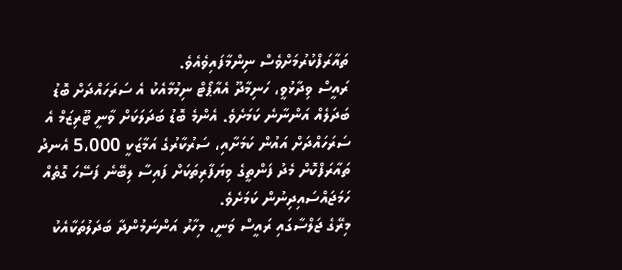ތައާރަފްކުރުމަށްވެސް ނިންމާފައިވެއެވެ.
ރައީސް ވިދާޅުވީ، ހަނިމާދޫ އެއާޕޯޓް ނިމުމާއެކު އެ ސަރަހައްދަށް ބޮޑު ބަދަލެއް އަންނާނެ ކަމަށެވެ. އެންމެ ބޮޑު ބަދަލަކަށް ވާނީ ޓޫރިޒަމް އެ ސަރަހައްދަށް އައުން ކަމަށާއި، ސަރުކާރުގެ އަމާޒަކީ 5،000 އެނދު ތައާރަފްކޮށް މެދު ފަންތީގެ ވިޔަފާރިތަކަށް ފައިސާ ލިބޭނެ ފަސޭހަ ގޮތެއް ހަމަޖައްސައިދިނުން ކަމަށެވެ.
މިރޭގެ ޖަލްސާގައި ރައީސް ވަނީ، މިހާރު އަންނަމުންދާ ބަދަލުތަކާއެކު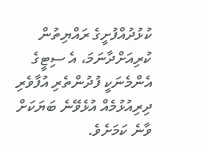ކުޅުދުއްފުށީގެ ރައްޔިތުން ކުރިއަށްދާނަމަ، އެ ސިޓީގެ އެންމެނަކީ ފުދުންތެރި އުފާވެރި ދިރިއުޅުމެއް އުޅެވޭނެ ބަޔަކަށް ވާނެ ކަމަށެވެ.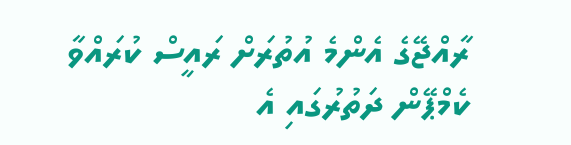ރާއްޖޭގެ އެންމެ އުތުރަށް ރައީސް ކުރައްވާ ކެމްޕޭން ދަތުރުގައި އެ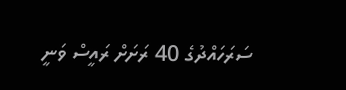ސަރަހައްދުގެ 40 ރަށަށް ރައީސް ވަނީ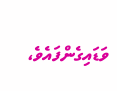ވަޑައިގެންފައެވެ،